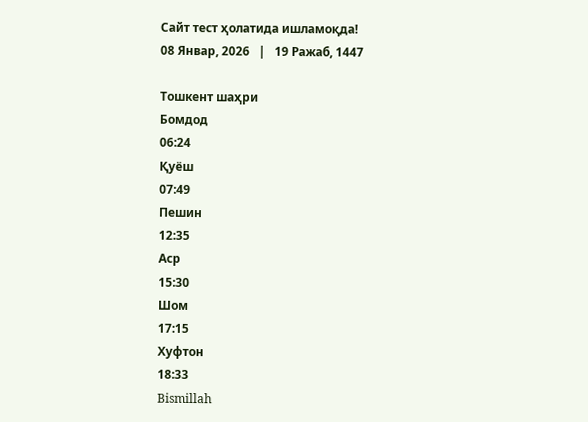Сайт тест ҳолатида ишламоқда!
08 Январ, 2026   |   19 Ражаб, 1447

Тошкент шаҳри
Бомдод
06:24
Қуёш
07:49
Пешин
12:35
Аср
15:30
Шом
17:15
Хуфтон
18:33
Bismillah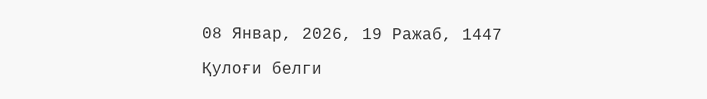08 Январ, 2026, 19 Ражаб, 1447

Қулоғи белги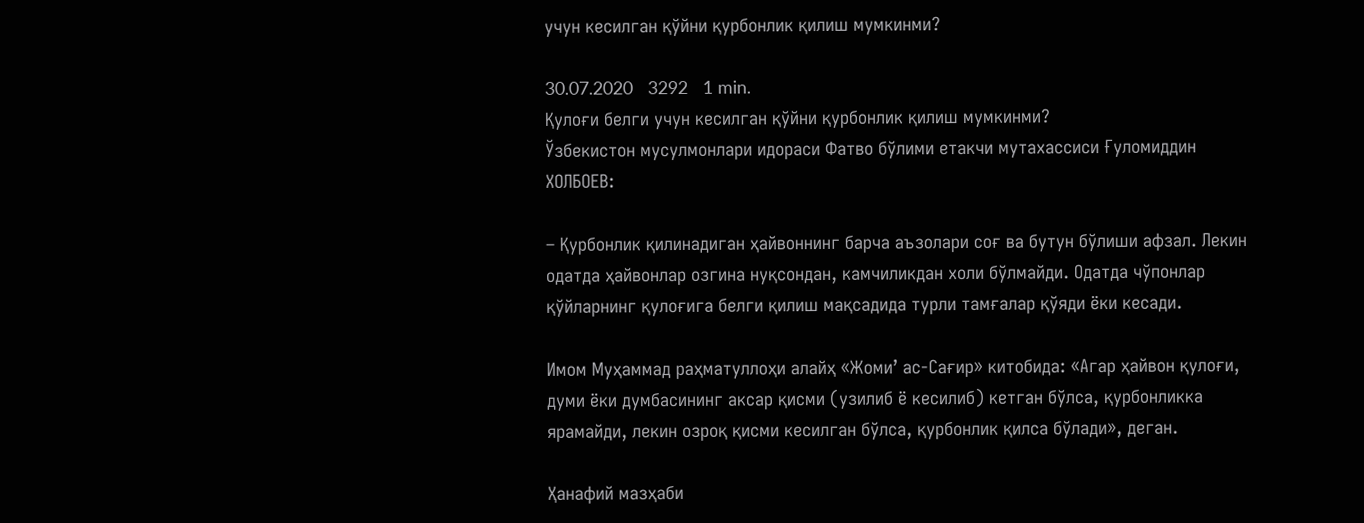учун кесилган қўйни қурбонлик қилиш мумкинми?

30.07.2020   3292   1 min.
Қулоғи белги учун кесилган қўйни қурбонлик қилиш мумкинми?
Ўзбекистон мусулмонлари идораси Фатво бўлими етакчи мутахассиси Ғуломиддин ХОЛБОЕВ:

– Қурбонлик қилинадиган ҳайвоннинг барча аъзолари соғ ва бутун бўлиши афзал. Лекин одатда ҳайвонлар озгина нуқсондан, камчиликдан холи бўлмайди. Одатда чўпонлар қўйларнинг қулоғига белги қилиш мақсадида турли тамғалар қўяди ёки кесади.

Имом Муҳаммад раҳматуллоҳи алайҳ «Жомиʼ ас-Сағир» китобида: «Агар ҳайвон қулоғи, думи ёки думбасининг аксар қисми (узилиб ё кесилиб) кетган бўлса, қурбонликка ярамайди, лекин озроқ қисми кесилган бўлса, қурбонлик қилса бўлади», деган.

Ҳанафий мазҳаби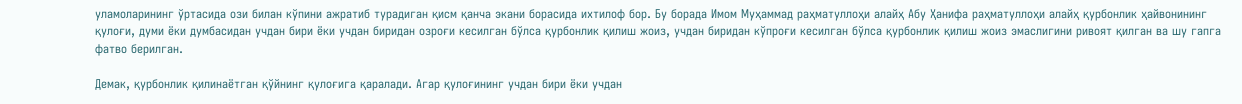уламоларининг ўртасида ози билан кўпини ажратиб турадиган қисм қанча экани борасида ихтилоф бор. Бу борада Имом Муҳаммад раҳматуллоҳи алайҳ Абу Ҳанифа раҳматуллоҳи алайҳ қурбонлик ҳайвонининг қулоғи, думи ёки думбасидан учдан бири ёки учдан биридан озроғи кесилган бўлса қурбонлик қилиш жоиз, учдан биридан кўпроғи кесилган бўлса қурбонлик қилиш жоиз эмаслигини ривоят қилган ва шу гапга фатво берилган.

Демак, қурбонлик қилинаётган қўйнинг қулоғига қаралади. Агар қулоғининг учдан бири ёки учдан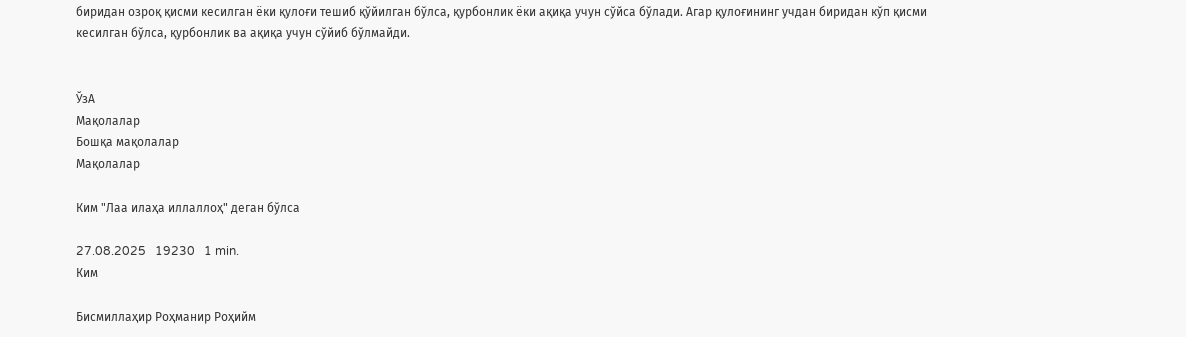биридан озроқ қисми кесилган ёки қулоғи тешиб қўйилган бўлса, қурбонлик ёки ақиқа учун сўйса бўлади. Агар қулоғининг учдан биридан кўп қисми кесилган бўлса, қурбонлик ва ақиқа учун сўйиб бўлмайди.


ЎзА
Мақолалар
Бошқа мақолалар
Мақолалар

Ким "Лаа илаҳа иллаллоҳ" деган бўлса

27.08.2025   19230   1 min.
Ким

Бисмиллаҳир Роҳманир Роҳийм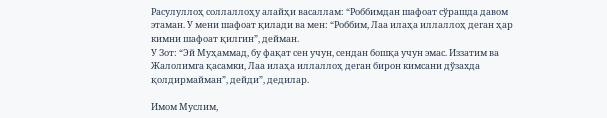Расулуллоҳ соллаллоҳу алайҳи васаллам: “Роббимдан шафоат сўрашда давом этаман. У мени шафоат қилади ва мен: “Роббим, Лаа илаҳа иллаллоҳ деган ҳар кимни шафоат қилгин”, дейман.
У Зот: “Эй Муҳаммад, бу фақат сен учун, сендан бошқа учун эмас. Иззатим ва Жалолимга қасамки, Лаа илаҳа иллаллоҳ деган бирон кимсани дўзахда қолдирмайман”, дейди”, дедилар.

Имом Муслим,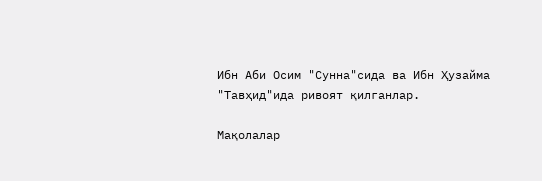Ибн Аби Осим "Сунна"сида ва Ибн Ҳузайма "Тавҳид"ида ривоят қилганлар.

Мақолалар